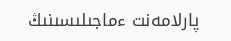پارلامەنت ءماجىلىسىنىڭ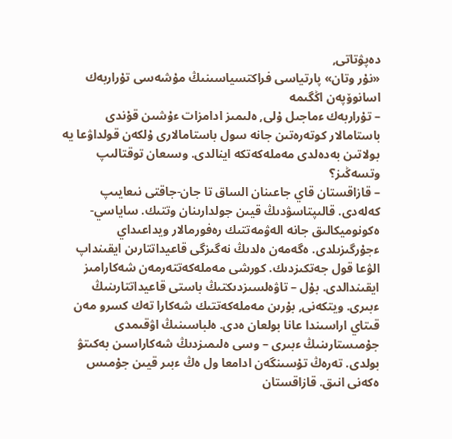دەپۋتاتى,
«نۇر وتان» پارتياسى فراكتسياسىنىڭ مۇشەسى تۇراربەك اسانوۆپەن اڭگىمە
– تۇراربەك ءماجىل ۇلى, ەلىمىز ادامزات ءۇشىن قۇندى باستامالار كوتەرەتىن جانە سول باستامالارى ۇلكەن قولداۋعا يە بولاتىن بەدەلدى مەملەكەتكە اينالدى. وسىعان توقتالىپ وتسەڭىز؟
– قازاقستان قاي جاعىنان الساق تا جان-جاقتى نىعايىپ كەلەدى. قالىپتاسۋدىڭ قيىن جولدارىنان وتتىك. ساياسي-ەكونوميكالىق جانە الەۋمەتتىك رەفورمالار ويداعىداي ءجۇرگىزىلدى. ەگەمەن ەلدىڭ نەگىزگى قاعيداتتارىن ايقىنداپ الۋعا قول جەتكىزدىك. كورشى مەملەكەتتەرمەن شەكارامىز ايقىندالدى. بۇل – تاۋەلسىزدىكتىڭ باستى قاعيداتتارىنىڭ ءبىرى. ويتكەنى, بۇرىن مەملەكەتتىك شەكارا تەك كسرو مەن قىتاي اراسىندا عانا بولعان ەدى. ەلباسىنىڭ اۋقىمدى جۇمىستارىنىڭ ءبىرى – وسى ەلىمىزدىڭ شەكاراسىن بەكىتۋ بولدى. تەرەڭ تۇسىنگەن ادامعا ول ەڭ ءبىر قيىن جۇمىس ەكەنى انىق. قازاقستان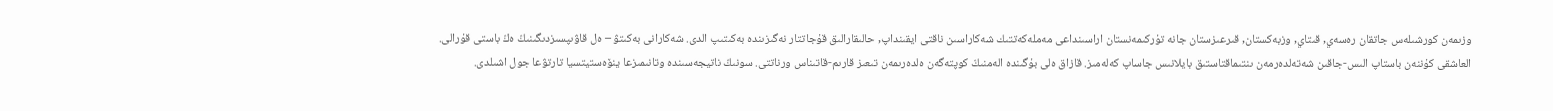وزىمەن كورشىلەس جاتقان رەسەي, قىتاي, وزبەكستان, قىرعىزستان جانە تۇركىمەنستان اراسىنداعى مەملەكەتتىك شەكاراسىن ناقتى ايقىنداپ, حالىقارالىق قۇجاتتار نەگىزىندە بەكىتىپ الدى. شەكارانى بەكىتۋ – ەل قاۋىپسىزدىگىنىڭ ەڭ باستى قۇرالى.
العاشقى كۇننەن باستاپ الىس-جاقىن شەتەلدەرمەن ىنتىماقتاستىق بايلانىس جاساپ كەلەمىز. قازاق ەلى بۇگىندە الەمنىڭ كوپتەگەن ەلدەرىمەن تىعىز قارىم-قاتىناس ورناتتى. سونىڭ ناتيجەسىندە وتانىمىزعا ينۆەستيتسيا تارتۋعا جول اشىلدى.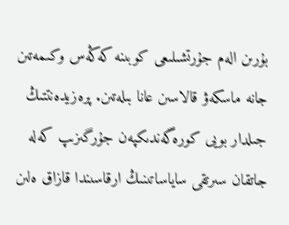بۇرىن الەم جۇرتشىلىعى كوبىنە كەڭەس وكىمەتىن جانە ماسكەۋ قالاسىن عانا بىلەتىن. پرەزيدەنتتىڭ جىلدار بويى كورەگەندىكپەن جۇرگىزىپ كەلە جاتقان سىرتقى ساياساتىنىڭ ارقاسىندا قازاق ەلىن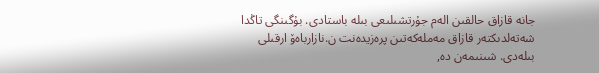جانە قازاق حالقىن الەم جۇرتشىلىعى بىلە باستادى. بۇگىنگى تاڭدا شەتەلدىكتەر قازاق مەملەكەتىن پرەزيدەنت ن.نازارباەۆ ارقىلى بىلەدى. شىنىمەن دە,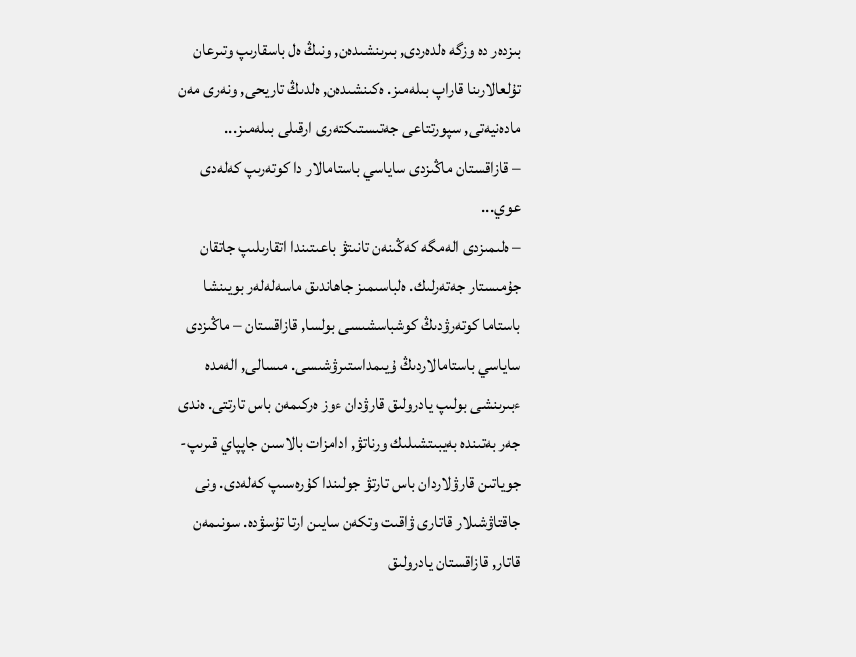بىزدەر دە وزگە ەلدەردى, بىرىنشىدەن, ونىڭ ەل باسقارىپ وتىرعان تۇلعالارىنا قاراپ بىلەمىز. ەكىنشىدەن, ەلدىڭ تاريحى, ونەرى مەن مادەنيەتى, سپورتتاعى جەتىستىكتەرى ارقىلى بىلەمىز...
– قازاقستان ماڭىزدى ساياسي باستامالار دا كوتەرىپ كەلەدى عوي...
– ەلىمىزدى الەمگە كەڭىنەن تانىتۋ باعىتىندا اتقارىلىپ جاتقان جۇمىستار جەتەرلىك. ەلباسىمىز جاھاندىق ماسەلەلەر بويىنشا باستاما كوتەرۋدىڭ كوشباسشىسى بولسا, قازاقستان – ماڭىزدى ساياسي باستامالاردىڭ ۇيىمداستىرۋشىسى. مىسالى, الەمدە ءبىرىنشى بولىپ يادرولىق قارۋدان ءوز ەركىمەن باس تارتتى. ەندى جەر بەتىندە بەيبىتشىلىك ورناتۋ, ادامزات بالاسىن جاپپاي قىرىپ-جوياتىن قارۋلاردان باس تارتۋ جولىندا كۇرەسىپ كەلەدى. ونى جاقتاۋشىلار قاتارى ۋاقىت وتكەن سايىن ارتا تۇسۋدە. سونىمەن قاتار, قازاقستان يادرولىق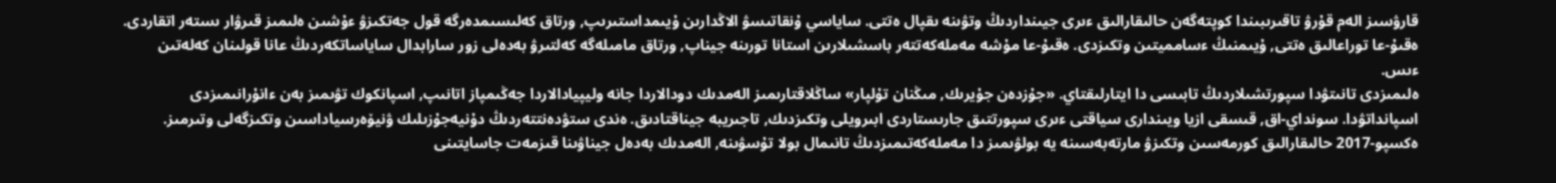قارۋسىز الەم قۇرۋ تاقىرىبىندا كوپتەگەن حالىقارالىق ءىرى جيىنداردىڭ وتۋىنە ىقپال ەتتى. ساياسي ۇنقاتىسۋ الاڭدارىن ۇيىمداستىرىپ, ورتاق كەلىسىمدەرگە قول جەتكىزۋ ءۇشىن ەلىمىز قىرۋار ىستەر اتقاردى. ەقىۇ-عا توراعالىق ەتتى, ۇيىمنىڭ ءسامميتىن وتكىزدى. ەقىۇ-عا مۇشە مەملەكەتتەر باسشىلارىن استانا تورىنە جيناپ, ورتاق مامىلەگە كەلتىرۋ بەدەلى زور سارابدال ساياساتكەردىڭ عانا قولىنان كەلەتىن ءىس.
ەلىمىزدى تانىتۋدا سپورتشىلاردىڭ تابىسى دا ايتارلىقتاي. «جۇزدەن جۇيرىك, مىڭنان تۇلپار» ساڭلاقتارىمىز الەمدىك دودالاردا جانە وليپيادالاردا جەڭىمپاز اتانىپ, اسپانكوك تۋىمىز بەن ءانۇرانىمىزدى اسپانداتۋدا. سونداي-اق, قىسقى ازيا ويىندارى سياقتى ءىرى سپورتتىق جارىستاردى ابىرويلى وتكىزدىك, تاجىريبە جيناقتادىق. ەندى ستۋدەنتتەردىڭ دۇنيەجۇزىلىك ۋنيۆەرسياداسىن وتكىزگەلى وتىرمىز. ەكسپو-2017 حالىقارالىق كورمەسىن وتكىزۋ مارتەبەسىنە يە بولۋىمىز دا مەملەكەتىمىزدىڭ تانىمال بولا تۇسۋىنە, الەمدىك بەدەل جيناۋىنا قىزمەت جاسايتىنى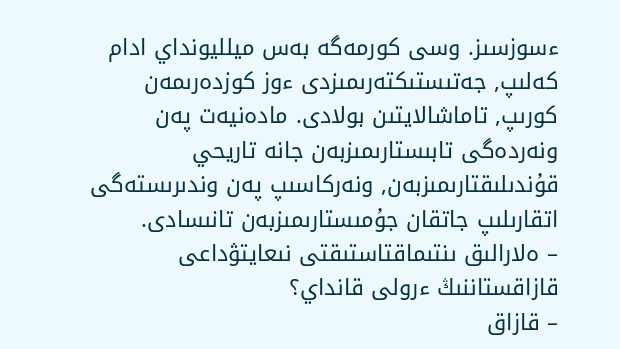ءسوزسىز. وسى كورمەگە بەس ميلليونداي ادام كەلىپ, جەتىستىكتەرىمىزدى ءوز كوزدەرىمەن كورىپ, تاماشالايتىن بولادى. مادەنيەت پەن ونەردەگى تابىستارىمىزبەن جانە تاريحي قۇندىلىقتارىمىزبەن, ونەركاسىپ پەن وندىرىستەگى اتقارىلىپ جاتقان جۇمىستارىمىزبەن تانىسادى.
– ەلارالىق ىنتىماقتاستىقتى نىعايتۋداعى قازاقستاننىڭ ءرولى قانداي؟
– قازاق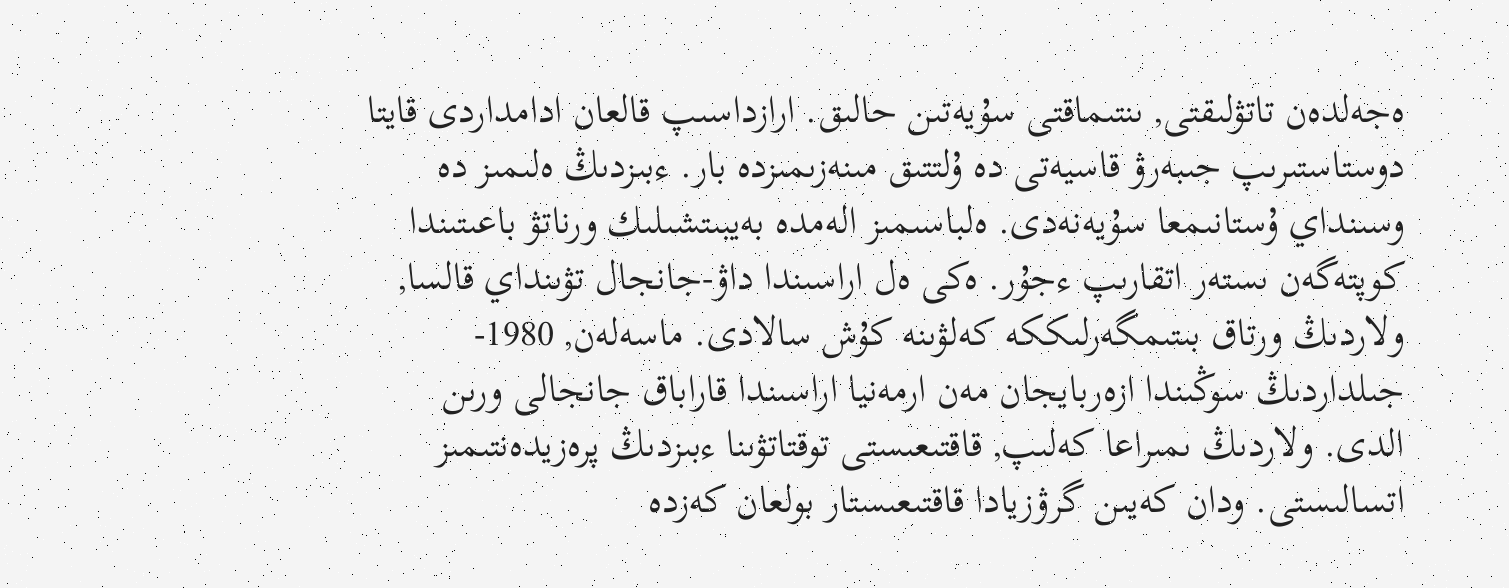ەجەلدەن تاتۋلىقتى, ىنتىماقتى سۇيەتىن حالىق. ارازداسىپ قالعان ادامداردى قايتا دوستاستىرىپ جىبەرۋ قاسيەتى دە ۇلتتىق مىنەزىمىزدە بار. ءبىزدىڭ ەلىمىز دە وسىنداي ۇستانىمعا سۇيەنەدى. ەلباسىمىز الەمدە بەيبىتشىلىك ورناتۋ باعىتىندا كوپتەگەن ىستەر اتقارىپ ءجۇر. ەكى ەل اراسىندا داۋ-جانجال تۋىنداي قالسا, ولاردىڭ ورتاق بىتىمگەرلىككە كەلۋىنە كۇش سالادى. ماسەلەن, 1980-جىلداردىڭ سوڭىندا ازەربايجان مەن ارمەنيا اراسىندا قاراباق جانجالى ورىن الدى. ولاردىڭ ىمىراعا كەلىپ, قاقتىعىستى توقتاتۋىنا ءبىزدىڭ پرەزيدەنتىمىز اتسالىستى. ودان كەيىن گرۋزيادا قاقتىعىستار بولعان كەزدە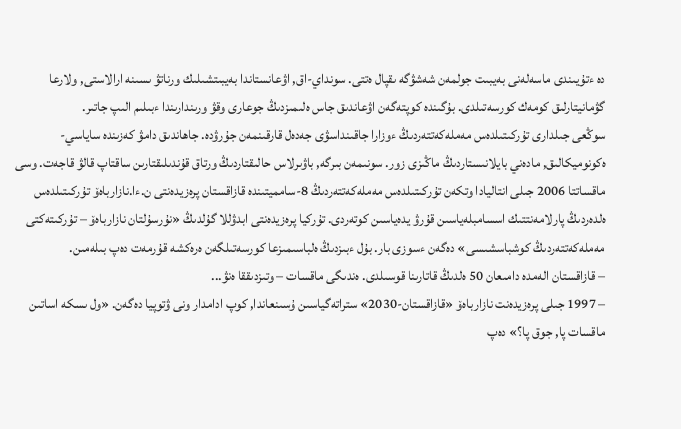دە ءتۇيىندى ماسەلەنى بەيبىت جولمەن شەشۋگە ىقپال ەتتى. سونداي-اق, اۋعانستاندا بەيبىتشىلىك ورناتۋ ىسىنە ارالاستى, ولارعا گۋمانيتارلىق كومەك كورسەتىلدى. بۇگىندە كوپتەگەن اۋعاندىق جاس ەلىمىزدىڭ جوعارى وقۋ ورىندارىندا ءبىلىم الىپ جاتىر.
سوڭعى جىلدارى تۇركىتىلدەس مەملەكەتتەردىڭ ءوزارا جاقىنداسۋى جەدەل قارقىنمەن جۇرۋدە. جاھاندىق دامۋ كەزىندە ساياسي-ەكونوميكالىق, مادەني بايلانىستاردىڭ ماڭىزى زور. سونىمەن بىرگە, باۋىرلاس حالىقتاردىڭ ورتاق قۇندىلىقتارىن ساقتاپ قالۋ قاجەت. وسى ماقساتتا 2006 جىلى انتاليادا وتكەن تۇركىتىلدەس مەملەكەتتەردىڭ 8-سامميتىندە قازاقستان پرەزيدەنتى ن.ءا.نازارباەۆ تۇركىتىلدەس ەلدەردىڭ پارلامەنتتىك اسسامبلەياسىن قۇرۋ يدەياسىن كوتەردى. تۇركيا پرەزيدەنتى ابدۋللا گۇلدىڭ «نۇرسۇلتان نازارباەۆ – تۇركىتەكتى مەملەكەتتەردىڭ كوشباسشىسى» دەگەن ءسوزى بار. بۇل ءبىزدىڭ ەلباسىمىزعا كورسەتىلگەن ەرەكشە قۇرمەت دەپ بىلەمىن.
– قازاقستان الەمدە دامىعان 50 ەلدىڭ قاتارىنا قوسىلدى. ەندىگى ماقسات – وتىزدىققا ەنۋ...
– 1997 جىلى پرەزيدەنت نازارباەۆ «قازاقستان-2030» ستراتەگياسىن ۇسىنعاندا, كوپ ادامدار ونى ۋتوپيا دەگەن. «ول ىسكە اساتىن ماقسات پا, جوق پا؟» دەپ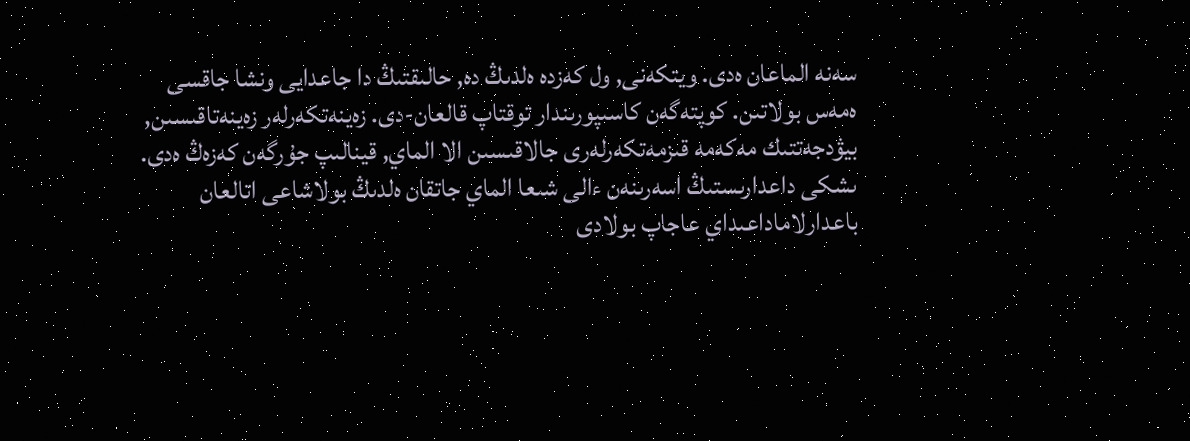سەنە الماعان ەدى. ويتكەنى, ول كەزدە ەلدىڭ دە, حالىقتىڭ دا جاعدايى ونشا جاقسى ەمەس بولاتىن. كوپتەگەن كاسىپورىندار توقتاپ قالعان-دى. زەينەتكەرلەر زەينەتاقىسىن, بيۋدجەتتىك مەكەمە قىزمەتكەرلەرى جالاقىسىن الا الماي, قينالىپ جۇرگەن كەزەڭ ەدى. ىشكى داعدارىستىڭ اسەرىنەن ءالى شىعا الماي جاتقان ەلدىڭ بولاشاعى اتالعان باعدارلاماداعىداي عاجاپ بولادى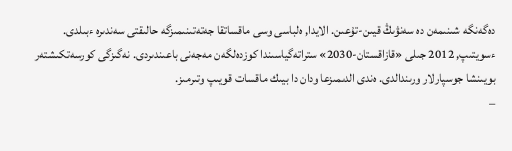دەگەنگە شىنىمەن دە سەنۋىڭ قيىن-تۇعىن. الايدا, ەلباسى وسى ماقساتقا جەتەتىنىمىزگە حالىقتى سەندىرە ءبىلدى. ءسويتىپ, 2012 جىلى «قازاقستان-2030» ستراتەگياسىندا كوزدەلگەن مەجەنى باعىندىردى. نەگىزگى كورسەتكىشتەر بويىنشا جوسپارلار ورىندالدى. ەندى الدىمىزعا ودان دا بيىك ماقسات قويىپ وتىرمىز.
–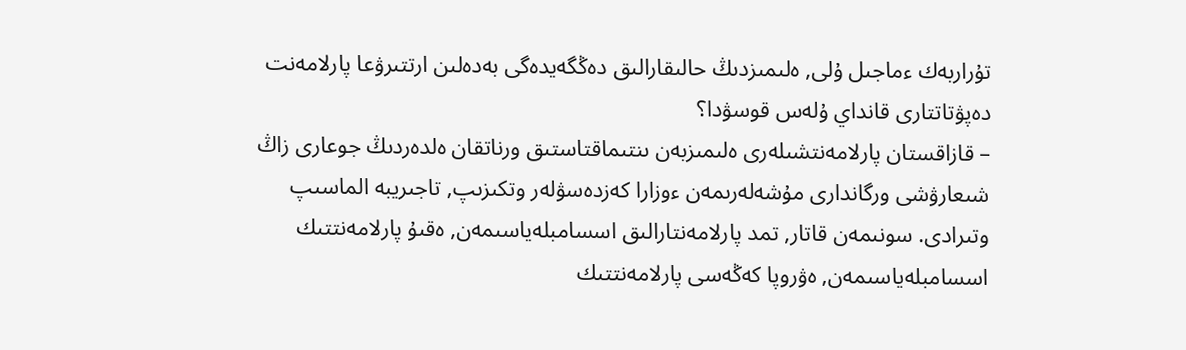تۇراربەك ءماجىل ۇلى, ەلىمىزدىڭ حالىقارالىق دەڭگەيدەگى بەدەلىن ارتتىرۋعا پارلامەنت دەپۋتاتتارى قانداي ۇلەس قوسۋدا؟
– قازاقستان پارلامەنتشىلەرى ەلىمىزبەن ىنتىماقتاستىق ورناتقان ەلدەردىڭ جوعارى زاڭ شىعارۋشى ورگاندارى مۇشەلەرىمەن ءوزارا كەزدەسۋلەر وتكىزىپ, تاجىريبە الماسىپ وتىرادى. سونىمەن قاتار, تمد پارلامەنتارالىق اسسامبلەياسىمەن, ەقىۇ پارلامەنتتىك اسسامبلەياسىمەن, ەۋروپا كەڭەسى پارلامەنتتىك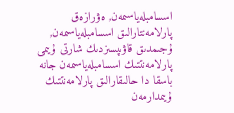اسسامبلەياسىمەن, ەۋرازەق پارلامەنتارالىق اسسامبلەياسىمەن, ۇجىمدىق قاۋىپسىزدىك شارتى ۇيىمى پارلامەنتتىك اسسامبلەياسىمەن جانە باسقا دا حالىقارالىق پارلامەنتتىك ۇيىمدارمەن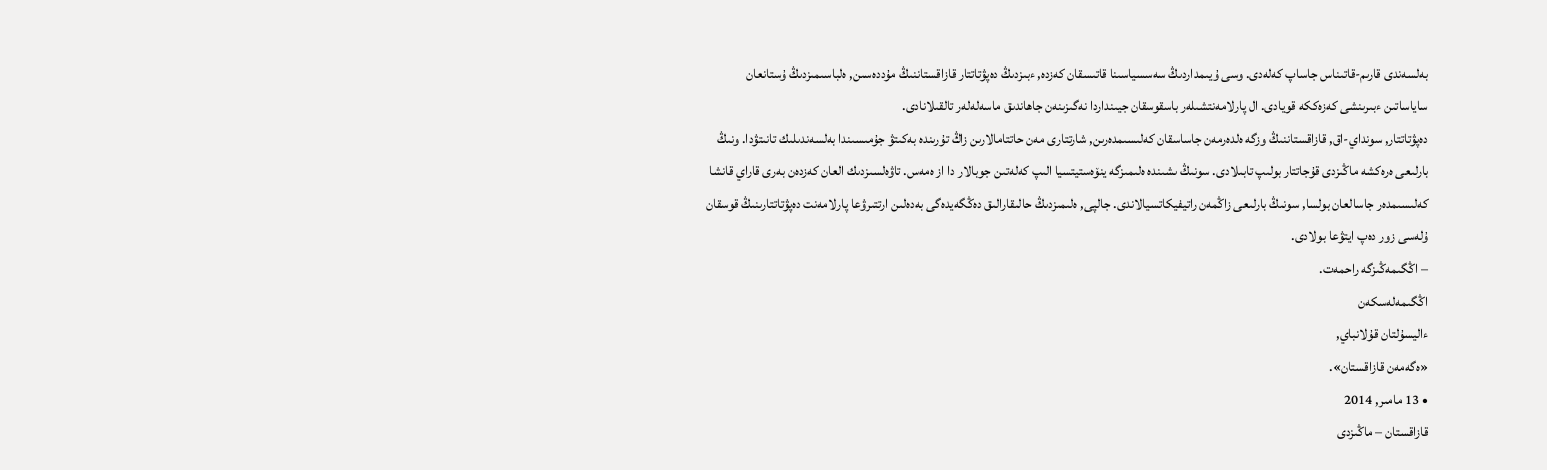بەلسەندى قارىم-قاتىناس جاساپ كەلەدى. وسى ۇيىمداردىڭ سەسسياسىنا قاتىسقان كەزدە, ءبىزدىڭ دەپۋتاتتار قازاقستاننىڭ مۇددەسىن, ەلباسىمىزدىڭ ۇستانعان ساياساتىن ءبىرىنشى كەزەككە قويادى. ال پارلامەنتشىلەر باسقوسقان جيىنداردا نەگىزىنەن جاھاندىق ماسەلەلەر تالقىلانادى.
دەپۋتاتتار, سونداي-اق, قازاقستاننىڭ وزگە ەلدەرمەن جاساسقان كەلىسىمدەرىن, شارتتارى مەن حاتتامالارىن زاڭ تۇرىندە بەكىتۋ جۇمىسىندا بەلسەندىلىك تانىتۋدا. ونىڭ بارلىعى ەرەكشە ماڭىزدى قۇجاتتار بولىپ تابىلادى. سونىڭ ىشىندە ەلىمىزگە ينۆەستيتسيا الىپ كەلەتىن جوبالار دا از ەمەس. تاۋەلسىزدىك العان كەزدەن بەرى قاراي قانشا كەلىسىمدەر جاسالعان بولسا, سونىڭ بارلىعى زاڭمەن راتيفيكاتسيالاندى. جالپى, ەلىمىزدىڭ حالىقارالىق دەڭگەيدەگى بەدەلىن ارتتىرۋعا پارلامەنت دەپۋتاتتارىنىڭ قوسقان ۇلەسى زور دەپ ايتۋعا بولادى.
– اڭگىمەڭىزگە راحمەت.
اڭگىمەلەسكەن
ءاليسۇلتان قۇلانباي,
«ەگەمەن قازاقستان».
• 13 مامىر, 2014
قازاقستان – ماڭىزدى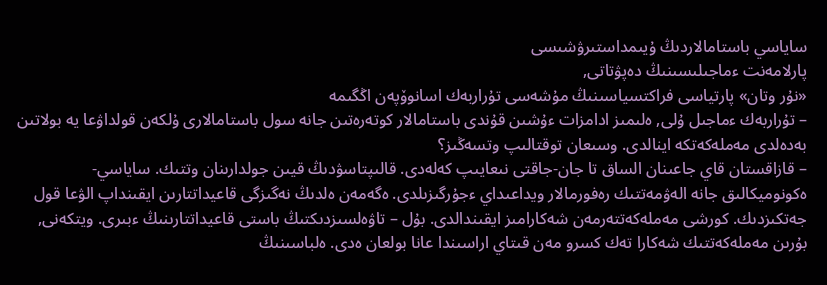ساياسي باستامالاردىڭ ۇيىمداستىرۋشىسى
پارلامەنت ءماجىلىسىنىڭ دەپۋتاتى,
«نۇر وتان» پارتياسى فراكتسياسىنىڭ مۇشەسى تۇراربەك اسانوۆپەن اڭگىمە
– تۇراربەك ءماجىل ۇلى, ەلىمىز ادامزات ءۇشىن قۇندى باستامالار كوتەرەتىن جانە سول باستامالارى ۇلكەن قولداۋعا يە بولاتىن بەدەلدى مەملەكەتكە اينالدى. وسىعان توقتالىپ وتسەڭىز؟
– قازاقستان قاي جاعىنان الساق تا جان-جاقتى نىعايىپ كەلەدى. قالىپتاسۋدىڭ قيىن جولدارىنان وتتىك. ساياسي-ەكونوميكالىق جانە الەۋمەتتىك رەفورمالار ويداعىداي ءجۇرگىزىلدى. ەگەمەن ەلدىڭ نەگىزگى قاعيداتتارىن ايقىنداپ الۋعا قول جەتكىزدىك. كورشى مەملەكەتتەرمەن شەكارامىز ايقىندالدى. بۇل – تاۋەلسىزدىكتىڭ باستى قاعيداتتارىنىڭ ءبىرى. ويتكەنى, بۇرىن مەملەكەتتىك شەكارا تەك كسرو مەن قىتاي اراسىندا عانا بولعان ەدى. ەلباسىنىڭ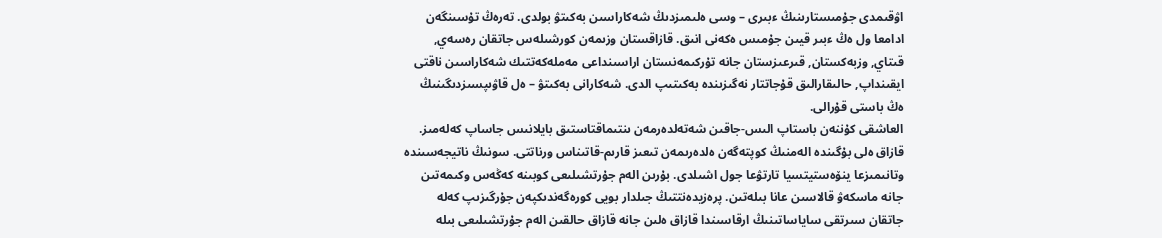اۋقىمدى جۇمىستارىنىڭ ءبىرى – وسى ەلىمىزدىڭ شەكاراسىن بەكىتۋ بولدى. تەرەڭ تۇسىنگەن ادامعا ول ەڭ ءبىر قيىن جۇمىس ەكەنى انىق. قازاقستان وزىمەن كورشىلەس جاتقان رەسەي, قىتاي, وزبەكستان, قىرعىزستان جانە تۇركىمەنستان اراسىنداعى مەملەكەتتىك شەكاراسىن ناقتى ايقىنداپ, حالىقارالىق قۇجاتتار نەگىزىندە بەكىتىپ الدى. شەكارانى بەكىتۋ – ەل قاۋىپسىزدىگىنىڭ ەڭ باستى قۇرالى.
العاشقى كۇننەن باستاپ الىس-جاقىن شەتەلدەرمەن ىنتىماقتاستىق بايلانىس جاساپ كەلەمىز. قازاق ەلى بۇگىندە الەمنىڭ كوپتەگەن ەلدەرىمەن تىعىز قارىم-قاتىناس ورناتتى. سونىڭ ناتيجەسىندە وتانىمىزعا ينۆەستيتسيا تارتۋعا جول اشىلدى. بۇرىن الەم جۇرتشىلىعى كوبىنە كەڭەس وكىمەتىن جانە ماسكەۋ قالاسىن عانا بىلەتىن. پرەزيدەنتتىڭ جىلدار بويى كورەگەندىكپەن جۇرگىزىپ كەلە جاتقان سىرتقى ساياساتىنىڭ ارقاسىندا قازاق ەلىن جانە قازاق حالقىن الەم جۇرتشىلىعى بىلە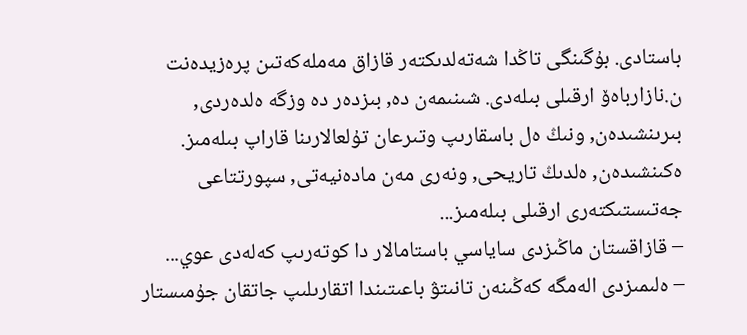باستادى. بۇگىنگى تاڭدا شەتەلدىكتەر قازاق مەملەكەتىن پرەزيدەنت ن.نازارباەۆ ارقىلى بىلەدى. شىنىمەن دە, بىزدەر دە وزگە ەلدەردى, بىرىنشىدەن, ونىڭ ەل باسقارىپ وتىرعان تۇلعالارىنا قاراپ بىلەمىز. ەكىنشىدەن, ەلدىڭ تاريحى, ونەرى مەن مادەنيەتى, سپورتتاعى جەتىستىكتەرى ارقىلى بىلەمىز...
– قازاقستان ماڭىزدى ساياسي باستامالار دا كوتەرىپ كەلەدى عوي...
– ەلىمىزدى الەمگە كەڭىنەن تانىتۋ باعىتىندا اتقارىلىپ جاتقان جۇمىستار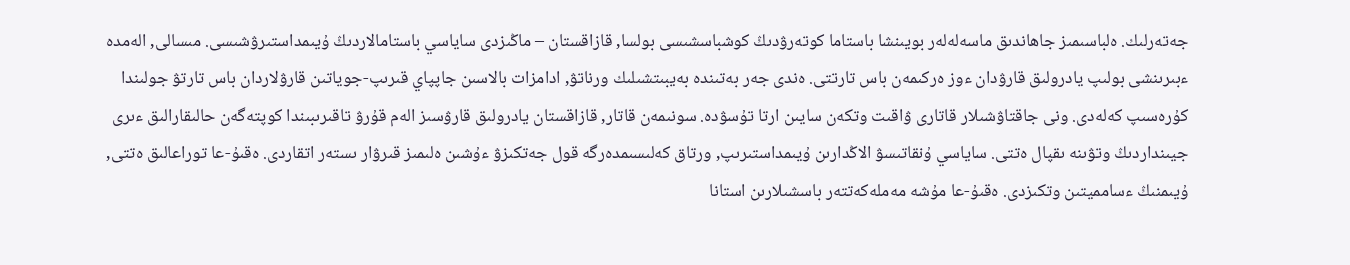جەتەرلىك. ەلباسىمىز جاھاندىق ماسەلەلەر بويىنشا باستاما كوتەرۋدىڭ كوشباسشىسى بولسا, قازاقستان – ماڭىزدى ساياسي باستامالاردىڭ ۇيىمداستىرۋشىسى. مىسالى, الەمدە ءبىرىنشى بولىپ يادرولىق قارۋدان ءوز ەركىمەن باس تارتتى. ەندى جەر بەتىندە بەيبىتشىلىك ورناتۋ, ادامزات بالاسىن جاپپاي قىرىپ-جوياتىن قارۋلاردان باس تارتۋ جولىندا كۇرەسىپ كەلەدى. ونى جاقتاۋشىلار قاتارى ۋاقىت وتكەن سايىن ارتا تۇسۋدە. سونىمەن قاتار, قازاقستان يادرولىق قارۋسىز الەم قۇرۋ تاقىرىبىندا كوپتەگەن حالىقارالىق ءىرى جيىنداردىڭ وتۋىنە ىقپال ەتتى. ساياسي ۇنقاتىسۋ الاڭدارىن ۇيىمداستىرىپ, ورتاق كەلىسىمدەرگە قول جەتكىزۋ ءۇشىن ەلىمىز قىرۋار ىستەر اتقاردى. ەقىۇ-عا توراعالىق ەتتى, ۇيىمنىڭ ءسامميتىن وتكىزدى. ەقىۇ-عا مۇشە مەملەكەتتەر باسشىلارىن استانا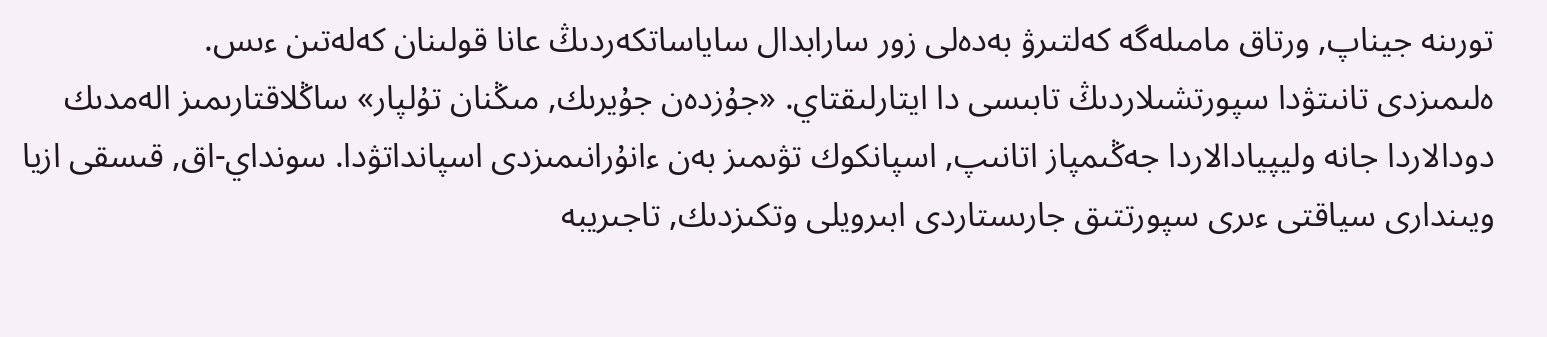تورىنە جيناپ, ورتاق مامىلەگە كەلتىرۋ بەدەلى زور سارابدال ساياساتكەردىڭ عانا قولىنان كەلەتىن ءىس.
ەلىمىزدى تانىتۋدا سپورتشىلاردىڭ تابىسى دا ايتارلىقتاي. «جۇزدەن جۇيرىك, مىڭنان تۇلپار» ساڭلاقتارىمىز الەمدىك دودالاردا جانە وليپيادالاردا جەڭىمپاز اتانىپ, اسپانكوك تۋىمىز بەن ءانۇرانىمىزدى اسپانداتۋدا. سونداي-اق, قىسقى ازيا ويىندارى سياقتى ءىرى سپورتتىق جارىستاردى ابىرويلى وتكىزدىك, تاجىريبە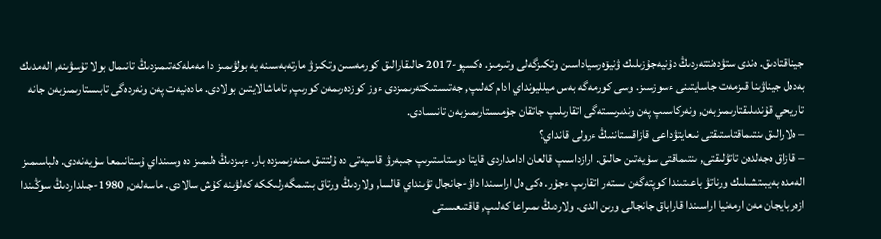جيناقتادىق. ەندى ستۋدەنتتەردىڭ دۇنيەجۇزىلىك ۋنيۆەرسياداسىن وتكىزگەلى وتىرمىز. ەكسپو-2017 حالىقارالىق كورمەسىن وتكىزۋ مارتەبەسىنە يە بولۋىمىز دا مەملەكەتىمىزدىڭ تانىمال بولا تۇسۋىنە, الەمدىك بەدەل جيناۋىنا قىزمەت جاسايتىنى ءسوزسىز. وسى كورمەگە بەس ميلليونداي ادام كەلىپ, جەتىستىكتەرىمىزدى ءوز كوزدەرىمەن كورىپ, تاماشالايتىن بولادى. مادەنيەت پەن ونەردەگى تابىستارىمىزبەن جانە تاريحي قۇندىلىقتارىمىزبەن, ونەركاسىپ پەن وندىرىستەگى اتقارىلىپ جاتقان جۇمىستارىمىزبەن تانىسادى.
– ەلارالىق ىنتىماقتاستىقتى نىعايتۋداعى قازاقستاننىڭ ءرولى قانداي؟
– قازاق ەجەلدەن تاتۋلىقتى, ىنتىماقتى سۇيەتىن حالىق. ارازداسىپ قالعان ادامداردى قايتا دوستاستىرىپ جىبەرۋ قاسيەتى دە ۇلتتىق مىنەزىمىزدە بار. ءبىزدىڭ ەلىمىز دە وسىنداي ۇستانىمعا سۇيەنەدى. ەلباسىمىز الەمدە بەيبىتشىلىك ورناتۋ باعىتىندا كوپتەگەن ىستەر اتقارىپ ءجۇر. ەكى ەل اراسىندا داۋ-جانجال تۋىنداي قالسا, ولاردىڭ ورتاق بىتىمگەرلىككە كەلۋىنە كۇش سالادى. ماسەلەن, 1980-جىلداردىڭ سوڭىندا ازەربايجان مەن ارمەنيا اراسىندا قاراباق جانجالى ورىن الدى. ولاردىڭ ىمىراعا كەلىپ, قاقتىعىستى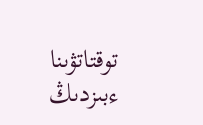توقتاتۋىنا ءبىزدىڭ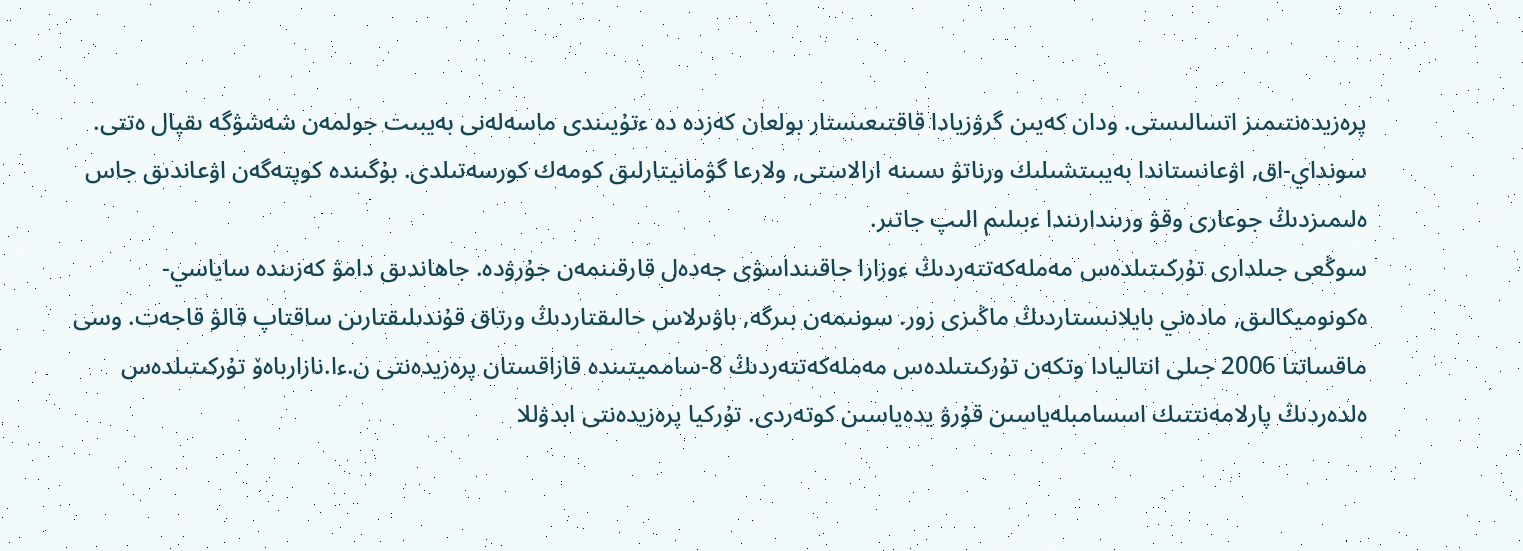پرەزيدەنتىمىز اتسالىستى. ودان كەيىن گرۋزيادا قاقتىعىستار بولعان كەزدە دە ءتۇيىندى ماسەلەنى بەيبىت جولمەن شەشۋگە ىقپال ەتتى. سونداي-اق, اۋعانستاندا بەيبىتشىلىك ورناتۋ ىسىنە ارالاستى, ولارعا گۋمانيتارلىق كومەك كورسەتىلدى. بۇگىندە كوپتەگەن اۋعاندىق جاس ەلىمىزدىڭ جوعارى وقۋ ورىندارىندا ءبىلىم الىپ جاتىر.
سوڭعى جىلدارى تۇركىتىلدەس مەملەكەتتەردىڭ ءوزارا جاقىنداسۋى جەدەل قارقىنمەن جۇرۋدە. جاھاندىق دامۋ كەزىندە ساياسي-ەكونوميكالىق, مادەني بايلانىستاردىڭ ماڭىزى زور. سونىمەن بىرگە, باۋىرلاس حالىقتاردىڭ ورتاق قۇندىلىقتارىن ساقتاپ قالۋ قاجەت. وسى ماقساتتا 2006 جىلى انتاليادا وتكەن تۇركىتىلدەس مەملەكەتتەردىڭ 8-سامميتىندە قازاقستان پرەزيدەنتى ن.ءا.نازارباەۆ تۇركىتىلدەس ەلدەردىڭ پارلامەنتتىك اسسامبلەياسىن قۇرۋ يدەياسىن كوتەردى. تۇركيا پرەزيدەنتى ابدۋللا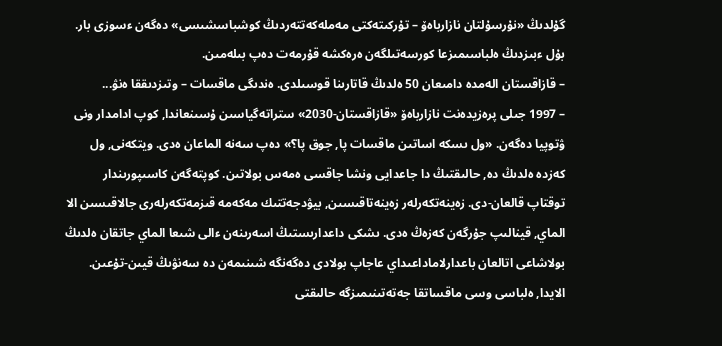گۇلدىڭ «نۇرسۇلتان نازارباەۆ – تۇركىتەكتى مەملەكەتتەردىڭ كوشباسشىسى» دەگەن ءسوزى بار. بۇل ءبىزدىڭ ەلباسىمىزعا كورسەتىلگەن ەرەكشە قۇرمەت دەپ بىلەمىن.
– قازاقستان الەمدە دامىعان 50 ەلدىڭ قاتارىنا قوسىلدى. ەندىگى ماقسات – وتىزدىققا ەنۋ...
– 1997 جىلى پرەزيدەنت نازارباەۆ «قازاقستان-2030» ستراتەگياسىن ۇسىنعاندا, كوپ ادامدار ونى ۋتوپيا دەگەن. «ول ىسكە اساتىن ماقسات پا, جوق پا؟» دەپ سەنە الماعان ەدى. ويتكەنى, ول كەزدە ەلدىڭ دە, حالىقتىڭ دا جاعدايى ونشا جاقسى ەمەس بولاتىن. كوپتەگەن كاسىپورىندار توقتاپ قالعان-دى. زەينەتكەرلەر زەينەتاقىسىن, بيۋدجەتتىك مەكەمە قىزمەتكەرلەرى جالاقىسىن الا الماي, قينالىپ جۇرگەن كەزەڭ ەدى. ىشكى داعدارىستىڭ اسەرىنەن ءالى شىعا الماي جاتقان ەلدىڭ بولاشاعى اتالعان باعدارلاماداعىداي عاجاپ بولادى دەگەنگە شىنىمەن دە سەنۋىڭ قيىن-تۇعىن. الايدا, ەلباسى وسى ماقساتقا جەتەتىنىمىزگە حالىقتى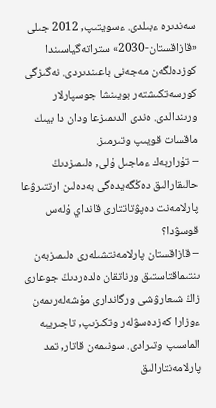سەندىرە ءبىلدى. ءسويتىپ, 2012 جىلى «قازاقستان-2030» ستراتەگياسىندا كوزدەلگەن مەجەنى باعىندىردى. نەگىزگى كورسەتكىشتەر بويىنشا جوسپارلار ورىندالدى. ەندى الدىمىزعا ودان دا بيىك ماقسات قويىپ وتىرمىز.
– تۇراربەك ءماجىل ۇلى, ەلىمىزدىڭ حالىقارالىق دەڭگەيدەگى بەدەلىن ارتتىرۋعا پارلامەنت دەپۋتاتتارى قانداي ۇلەس قوسۋدا؟
– قازاقستان پارلامەنتشىلەرى ەلىمىزبەن ىنتىماقتاستىق ورناتقان ەلدەردىڭ جوعارى زاڭ شىعارۋشى ورگاندارى مۇشەلەرىمەن ءوزارا كەزدەسۋلەر وتكىزىپ, تاجىريبە الماسىپ وتىرادى. سونىمەن قاتار, تمد پارلامەنتارالىق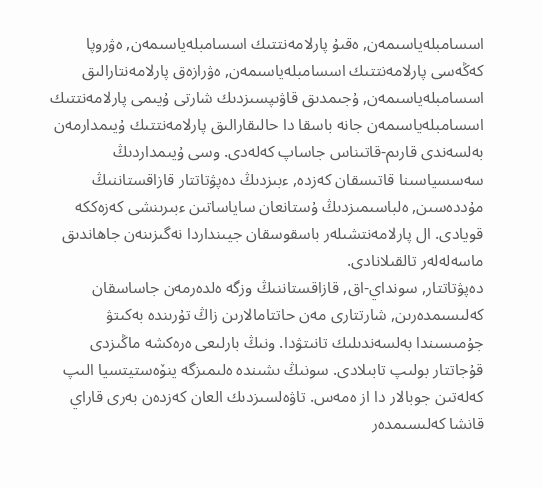اسسامبلەياسىمەن, ەقىۇ پارلامەنتتىك اسسامبلەياسىمەن, ەۋروپا كەڭەسى پارلامەنتتىك اسسامبلەياسىمەن, ەۋرازەق پارلامەنتارالىق اسسامبلەياسىمەن, ۇجىمدىق قاۋىپسىزدىك شارتى ۇيىمى پارلامەنتتىك اسسامبلەياسىمەن جانە باسقا دا حالىقارالىق پارلامەنتتىك ۇيىمدارمەن بەلسەندى قارىم-قاتىناس جاساپ كەلەدى. وسى ۇيىمداردىڭ سەسسياسىنا قاتىسقان كەزدە, ءبىزدىڭ دەپۋتاتتار قازاقستاننىڭ مۇددەسىن, ەلباسىمىزدىڭ ۇستانعان ساياساتىن ءبىرىنشى كەزەككە قويادى. ال پارلامەنتشىلەر باسقوسقان جيىنداردا نەگىزىنەن جاھاندىق ماسەلەلەر تالقىلانادى.
دەپۋتاتتار, سونداي-اق, قازاقستاننىڭ وزگە ەلدەرمەن جاساسقان كەلىسىمدەرىن, شارتتارى مەن حاتتامالارىن زاڭ تۇرىندە بەكىتۋ جۇمىسىندا بەلسەندىلىك تانىتۋدا. ونىڭ بارلىعى ەرەكشە ماڭىزدى قۇجاتتار بولىپ تابىلادى. سونىڭ ىشىندە ەلىمىزگە ينۆەستيتسيا الىپ كەلەتىن جوبالار دا از ەمەس. تاۋەلسىزدىك العان كەزدەن بەرى قاراي قانشا كەلىسىمدەر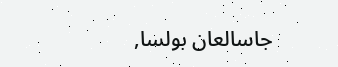جاسالعان بولسا,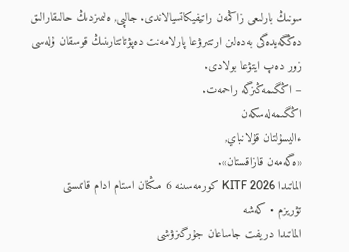سونىڭ بارلىعى زاڭمەن راتيفيكاتسيالاندى. جالپى, ەلىمىزدىڭ حالىقارالىق دەڭگەيدەگى بەدەلىن ارتتىرۋعا پارلامەنت دەپۋتاتتارىنىڭ قوسقان ۇلەسى زور دەپ ايتۋعا بولادى.
– اڭگىمەڭىزگە راحمەت.
اڭگىمەلەسكەن
ءاليسۇلتان قۇلانباي,
«ەگەمەن قازاقستان».
الماتىدا KITF 2026 كورمەسىنە 6 مىڭنان استام ادام قاتىستى
تۋريزم • كەشە
الماتىدا دريفت جاساعان جۇرگىزۋشى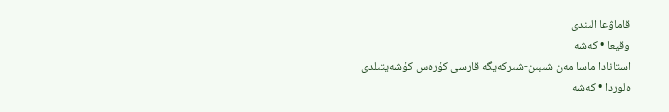قاماۋعا الىندى
وقيعا • كەشە
استانادا ماسا مەن شىبىن-شىركەيگە قارسى كۇرەس كۇشەيتىلدى
ەلوردا • كەشە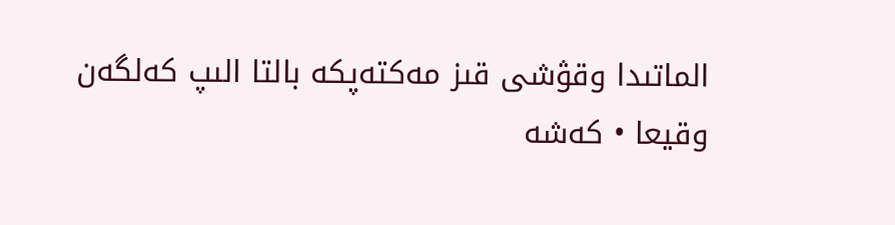الماتىدا وقۋشى قىز مەكتەپكە بالتا الىپ كەلگەن
وقيعا • كەشە